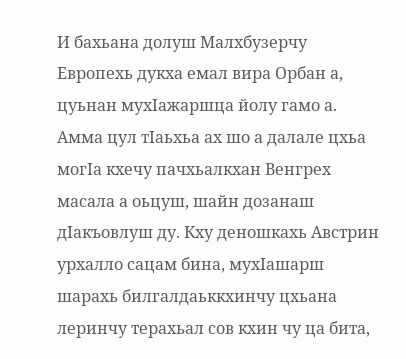И бахьана долуш Малхбузерчу Европехь дукха емал вира Орбан а, цуьнан мухIажаршца йолу гамо а. Амма цул тIаьхьа ах шо а далале цхьа могIа кхечу пачхьалкхан Венгрех масала а оьцуш, шайн дозанаш дIакъовлуш ду. Кху деношкахь Австрин урхалло сацам бина, мухIашарш шарахь билгалдаьккхинчу цхьана леринчу терахьал сов кхин чу ца бита,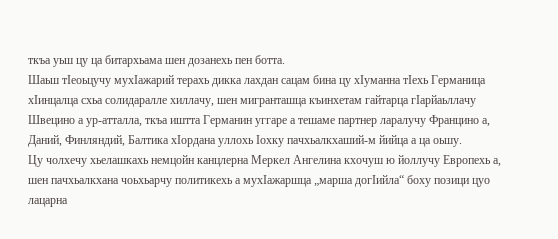ткъа уьш цу ца битархьама шен дозанехь пен ботта.
Шаьш тIеоьцучу мухIажарий терахь дикка лахдан сацам бина цу хIуманна тIехь Германица хIинцалца схьа солидаралле хиллачу, шен мигранташца къинхетам гайтарца гIарйаьллачу Швецино а ур-атталла, ткъа иштта Германин уггаре а тешаме партнер ларалучу Францино а, Даний, Финляндий, Балтика хIордана уллохь Iохку пачхьалкхаший-м йийца а ца оьшу.
Цу чолхечу хьелашкахь немцойн канцлерна Меркел Ангелина кхочуш ю йоллучу Европехь а, шен пачхьалкхана чоьхьарчу политикехь а мухIажаршца „марша догIийла“ боху позици цуо лацарна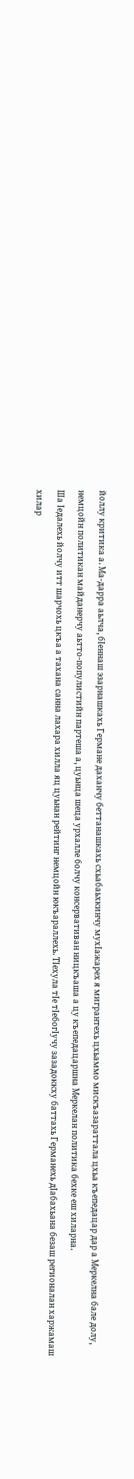йоллу критика а. Ма-дарра аьлча, бIеннаш эзарнашкахь Германе даханчу беттанашкахь схьабаьхкинчу мухIажарех я мигрантехь цхьаммо мискъазараттала цхьа къепедацар дар а Меркелна бале долу, немцойн политикан майданерчу аьтто-популистийн партеша а, цуьнца шеца урхалле болчу консервативан ницкъаша а цу къепедацаршна Меркелан политика бехке еш хиларна.
Ша Iедалехь йолчу итт шарчохь цкъа а тахана санна лахара хилла яц цуьнан рейтинг немцойн юкъараллехь. ТIехула тIе тIебогIучу зазадоккху баттахь Германехь дIабахьана безаш регионалан харжамаш хилар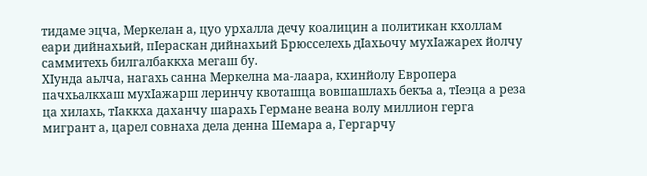тидаме эцча, Меркелан а, цуо урхалла дечу коалицин а политикан кхоллам еари дийнахьий, пIераскан дийнахьий Брюсселехь дIахьочу мухIажарех йолчу саммитехь билгалбаккха мегаш бу.
ХIунда аьлча, нагахь санна Меркелна ма-лаара, кхинйолу Европера пачхьалкхаш мухIажарш леринчу квоташца вовшашлахь бекъа а, тIеэца а реза ца хилахь, тIаккха даханчу шарахь Германе веана волу миллион герга мигрант а, царел совнаха дела денна Шемара а, Гергарчу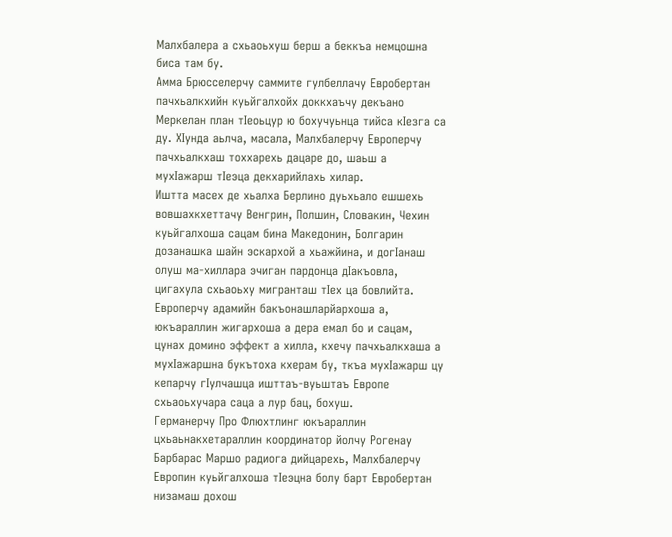Малхбалера а схьаоьхуш берш а беккъа немцошна биса там бу.
Амма Брюсселерчу саммите гулбеллачу Евробертан пачхьалкхийн куьйгалхойх доккхаъчу декъано Меркелан план тIеоьцур ю бохучуьнца тийса кIезга са ду. ХIунда аьлча, масала, Малхбалерчу Европерчу пачхьалкхаш тоххарехь дацаре до, шаьш а мухIажарш тIеэца декхарийлахь хилар.
Иштта масех де хьалха Берлино дуьхьало ешшехь вовшахкхеттачу Венгрин, Полшин, Словакин, Чехин куьйгалхоша сацам бина Македонин, Болгарин дозанашка шайн эскархой а хьажйина, и догIанаш олуш ма-хиллара эчиган пардонца дIакъовла, цигахула схьаоьху мигранташ тIех ца бовлийта.
Европерчу адамийн бакъонашларйархоша а, юкъараллин жигархоша а дера емал бо и сацам, цунах домино эффект а хилла, кхечу пачхьалкхаша а мухIажаршна букътоха кхерам бу, ткъа мухIажарш цу кепарчу гIулчашца ишттаъ-вуьштаъ Европе схьаоьхучара саца а лур бац, бохуш.
Германерчу Про Флюхтлинг юкъараллин цхьаьнакхетараллин координатор йолчу Рогенау Барбарас Маршо радиога дийцарехь, Малхбалерчу Европин куьйгалхоша тIеэцна болу барт Евробертан низамаш дохош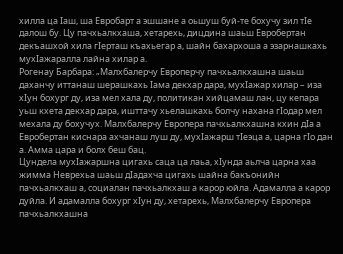хилла ца Iаш, ша Евробарт а эшшане а оьшуш буй-те бохучу зил тIе далош бу. Цу пачхьалкхаша, хетарехь, дицдина шаьш Евробертан декъашхой хила гIерташ къахьегар а, шайн бахархоша а эзарнашкахь мухIажаралла лайна хилар а.
Рогенау Барбара: „Малхбалерчу Европерчу пачхьалкхашна шаьш даханчу иттанаш шерашкахь Iама декхар дара, мухIажар хилар – иза хIун бохург ду, иза мел хала ду, политикан хийцамаш лан, цу кепара уьш кхета декхар дара, ишттачу хьелашкахь болчу нахана гIодар мел мехала ду бохучух. Малхбалерчу Европера пачхьалкхашна кхин дIа а Евробертан киснара ахчанаш луш ду, мухIажарш тIеэца а, царна гIо дан а. Амма цара и болх беш бац.
Цундела мухIажаршна цигахь саца ца лаьа, хIунда аьлча царна хаа жимма Неврехьа шаьш дIадахча цигахь шайна бакъонийн пачхьалкхаш а, социалан пачхьалкхаш а карор юйла. Адамалла а карор дуйла. И адамалла бохург хIун ду, хетарехь, Малхбалерчу Европера пачхьалкхашна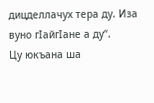дицделлачух тера ду. Иза вуно гIайгIане а ду“.
Цу юкъана ша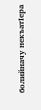болийначу некъатIера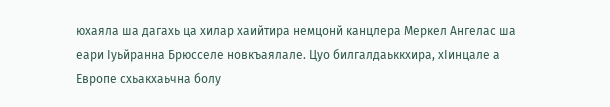юхаяла ша дагахь ца хилар хаийтира немцонй канцлера Меркел Ангелас ша еари Iуьйранна Брюсселе новкъаялале. Цуо билгалдаьккхира, хIинцале а Европе схьакхаьчна болу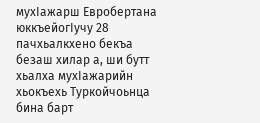мухIажарш Евробертана юккъейогIучу 28 пачхьалкхено бекъа безаш хилар а, ши бутт хьалха мухIажарийн хьокъехь Туркойчоьнца бина барт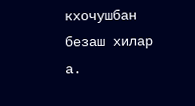кхочушбан безаш хилар а.